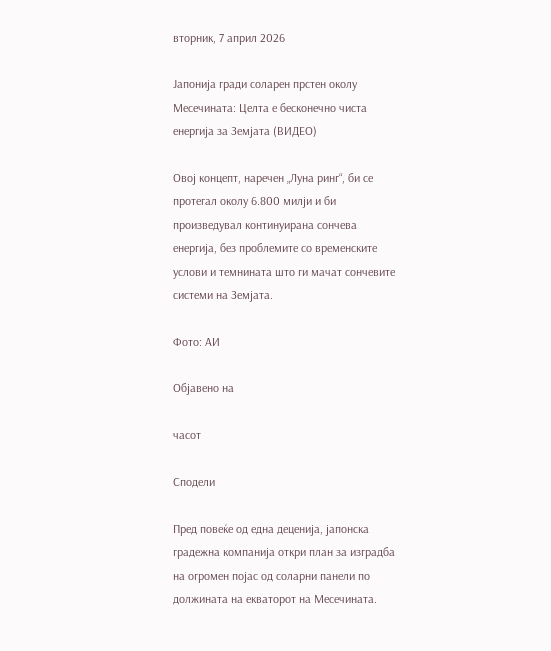вторник, 7 април 2026

Јапонија гради соларен прстен околу Месечината: Целта е бесконечнo чиста енергија за Земјата (ВИДЕО)

Овој концепт, наречен „Луна ринг“, би се протегал околу 6.800 милји и би произведувал континуирана сончева енергија, без проблемите со временските услови и темнината што ги мачат сончевите системи на Земјата.

Фото: АИ

Објавено на

часот

Сподели

Пред повеќе од една деценија, јапонска градежна компанија откри план за изградба на огромен појас од соларни панели по должината на екваторот на Месечината.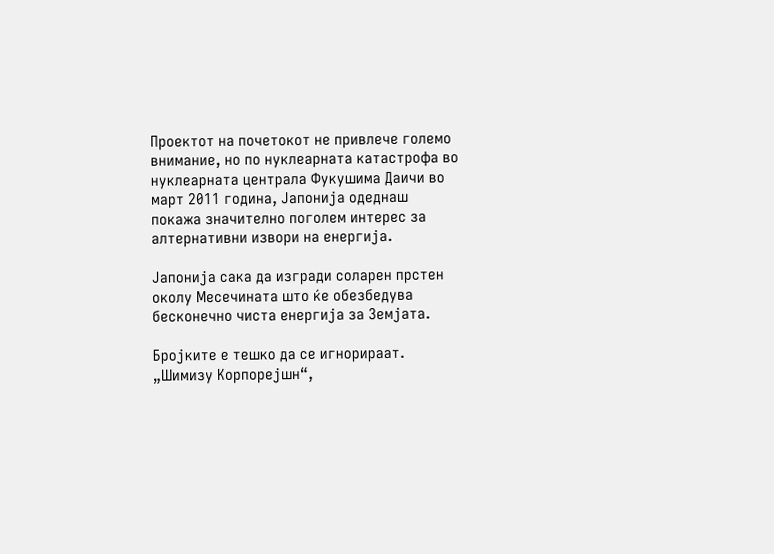Проектот на почетокот не привлече големо внимание, но по нуклеарната катастрофа во нуклеарната централа Фукушима Даичи во март 2011 година, Јапонија одеднаш покажа значително поголем интерес за алтернативни извори на енергија.

Јапонија сака да изгради соларен прстен околу Месечината што ќе обезбедува бесконечно чиста енергија за Земјата.

Бројките е тешко да се игнорираат. „Шимизу Корпорејшн“,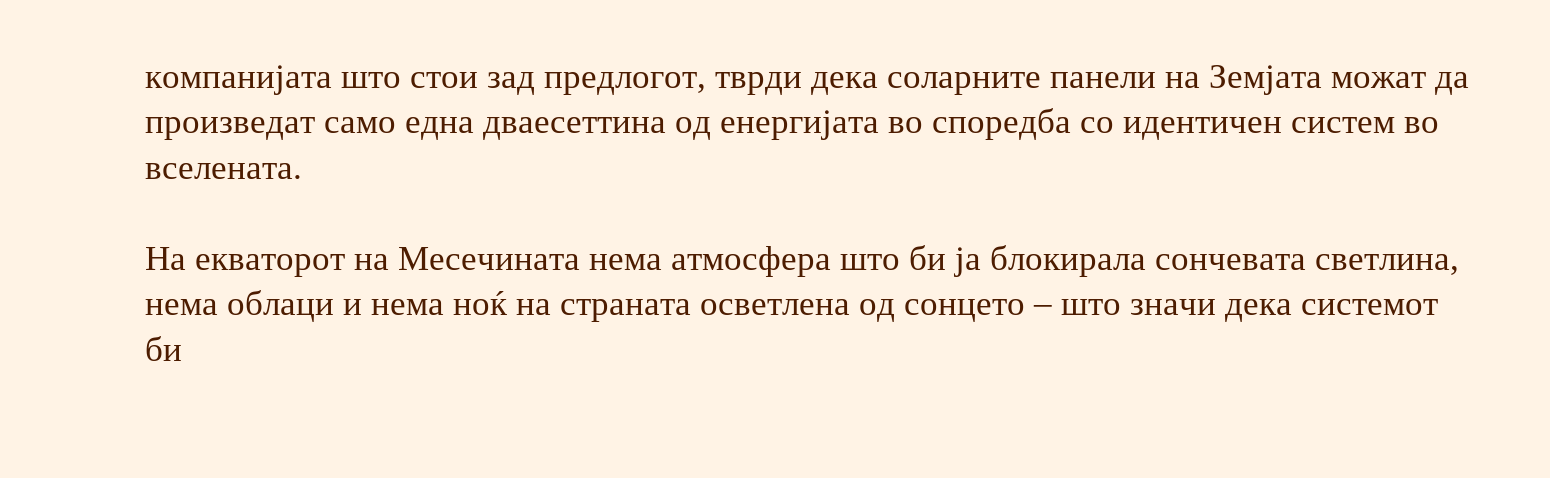компанијата што стои зад предлогот, тврди дека соларните панели на Земјата можат да произведат само една дваесеттина од енергијата во споредба со идентичен систем во вселената.

На екваторот на Месечината нема атмосфера што би ја блокирала сончевата светлина, нема облаци и нема ноќ на страната осветлена од сонцето – што значи дека системот би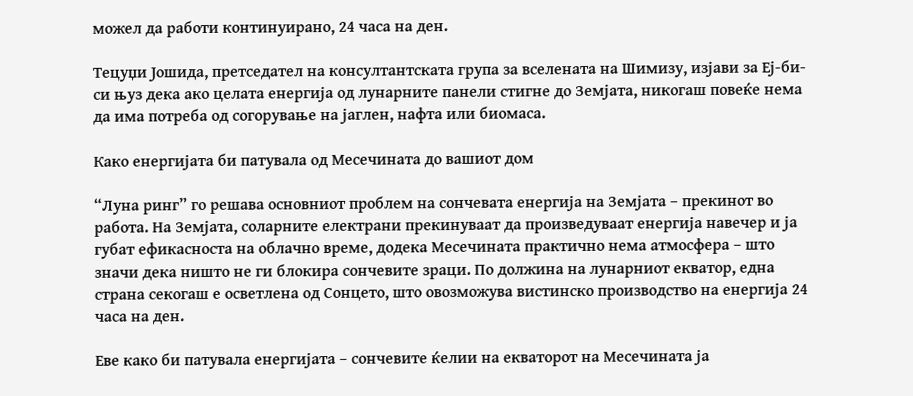можел да работи континуирано, 24 часа на ден.

Тецуџи Јошида, претседател на консултантската група за вселената на Шимизу, изјави за Еј-би-си њуз дека ако целата енергија од лунарните панели стигне до Земјата, никогаш повеќе нема да има потреба од согорување на јаглен, нафта или биомаса.

Како енергијата би патувала од Месечината до вашиот дом

“Луна ринг” го решава основниот проблем на сончевата енергија на Земјата – прекинот во работа. На Земјата, соларните електрани прекинуваат да произведуваат енергија навечер и ја губат ефикасноста на облачно време, додека Месечината практично нема атмосфера – што значи дека ништо не ги блокира сончевите зраци. По должина на лунарниот екватор, една страна секогаш е осветлена од Сонцето, што овозможува вистинско производство на енергија 24 часа на ден.

Еве како би патувала енергијата – сончевите ќелии на екваторот на Месечината ја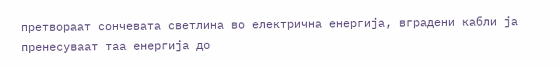претвораат сончевата светлина во електрична енергија, вградени кабли ја пренесуваат таа енергија до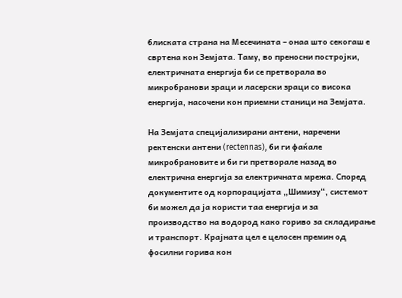блиската страна на Месечината – онаа што секогаш е свртена кон Земјата. Таму, во преносни постројки, електричната енергија би се претворала во микробранови зраци и ласерски зраци со висока енергија, насочени кон приемни станици на Земјата.

На Земјата специјализирани антени, наречени ректенски антени (rectennas), би ги фаќале микробрановите и би ги претворале назад во електрична енергија за електричната мрежа. Според документите од корпорацијата „Шимизу“, системот би можел да ја користи таа енергија и за производство на водород како гориво за складирање и транспорт. Крајната цел е целосен премин од фосилни горива кон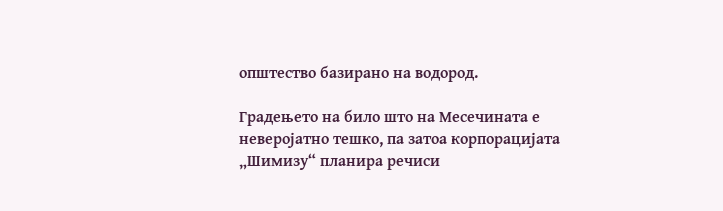општество базирано на водород.

Градењето на било што на Месечината е неверојатно тешко, па затоа корпорацијата „Шимизу“ планира речиси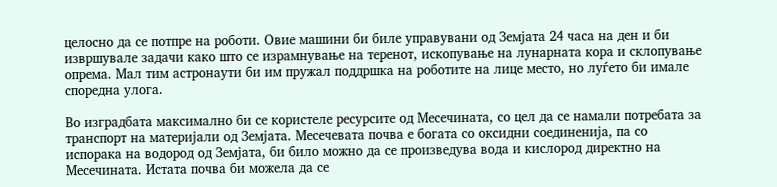целосно да се потпре на роботи. Овие машини би биле управувани од Земјата 24 часа на ден и би извршувале задачи како што се израмнување на теренот, ископување на лунарната кора и склопување опрема. Мал тим астронаути би им пружал поддршка на роботите на лице место, но луѓето би имале споредна улога.

Во изградбата максимално би се користеле ресурсите од Месечината, со цел да се намали потребата за транспорт на материјали од Земјата. Месечевата почва е богата со оксидни соединенија, па со испорака на водород од Земјата, би било можно да се произведува вода и кислород директно на Месечината. Истата почва би можела да се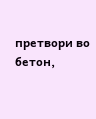претвори во бетон,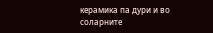керамика па дури и во соларните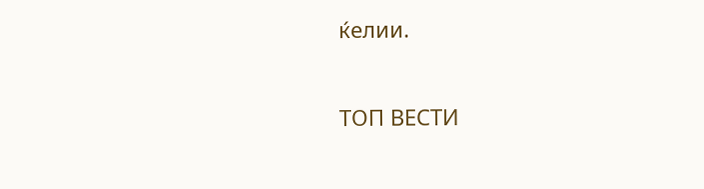ќелии.

ТОП ВЕСТИ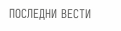ПОСЛЕДНИ ВЕСТИ